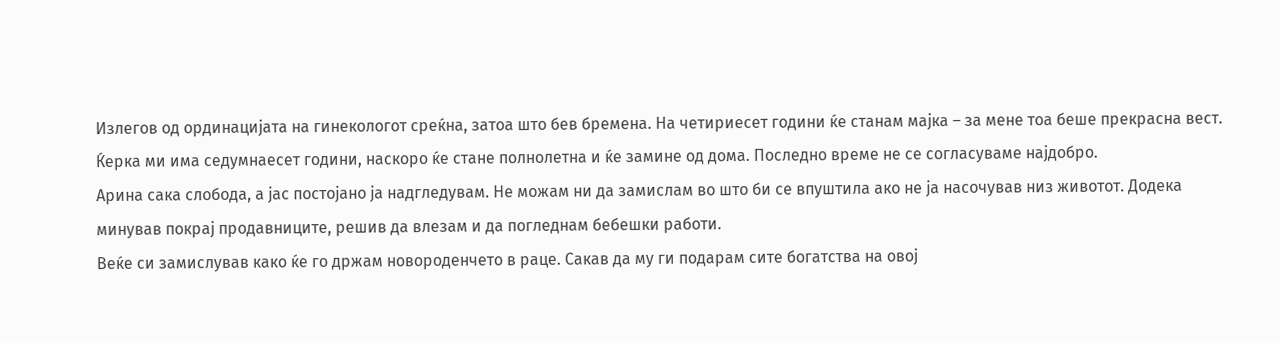Излегов од ординацијата на гинекологот среќна, затоа што бев бремена. На четириесет години ќе станам мајка – за мене тоа беше прекрасна вест. Ќерка ми има седумнаесет години, наскоро ќе стане полнолетна и ќе замине од дома. Последно време не се согласуваме најдобро.
Арина сака слобода, а јас постојано ја надгледувам. Не можам ни да замислам во што би се впуштила ако не ја насочував низ животот. Додека минував покрај продавниците, решив да влезам и да погледнам бебешки работи.
Веќе си замислував како ќе го држам новороденчето в раце. Сакав да му ги подарам сите богатства на овој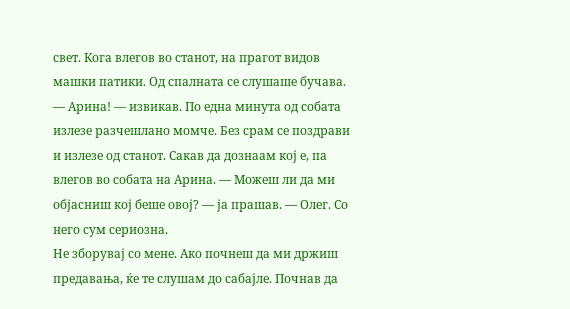свет. Кога влегов во станот, на прагот видов машки патики. Од спалната се слушаше бучава.
— Арина! — извикав. По една минута од собата излезе разчешлано момче. Без срам се поздрави и излезе од станот. Сакав да дознаам кој е, па влегов во собата на Арина. — Можеш ли да ми објасниш кој беше овој? — ја прашав. — Олег. Со него сум сериозна.
Не зборувај со мене. Ако почнеш да ми држиш предавања, ќе те слушам до сабајле. Почнав да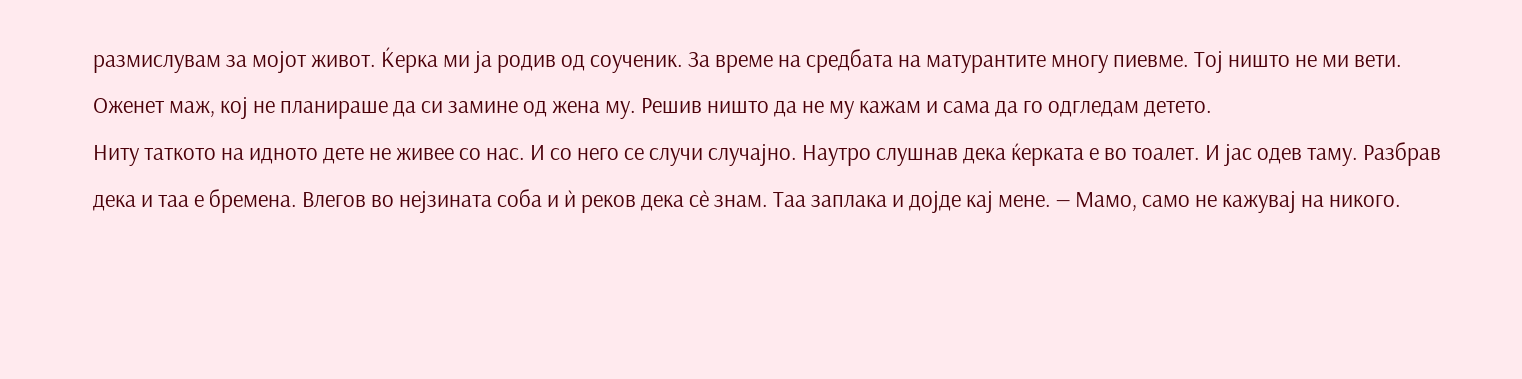размислувам за мојот живот. Ќерка ми ја родив од соученик. За време на средбата на матурантите многу пиевме. Тој ништо не ми вети. Оженет маж, кој не планираше да си замине од жена му. Решив ништо да не му кажам и сама да го одгледам детето.
Ниту таткото на идното дете не живее со нас. И со него се случи случајно. Наутро слушнав дека ќерката е во тоалет. И јас одев таму. Разбрав дека и таа е бремена. Влегов во нејзината соба и ѝ реков дека сѐ знам. Таа заплака и дојде кај мене. — Мамо, само не кажувај на никого.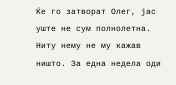Ќе го затворат Олег, јас уште не сум полнолетна. Ниту нему не му кажав ништо. За една недела оди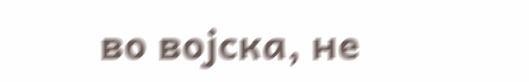во војска, не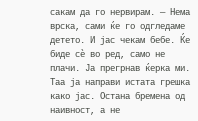сакам да го нервирам. — Нема врска, сами ќе го одгледаме детето. И јас чекам бебе. Ќе биде сѐ во ред, само не плачи. Ја прегрнав ќерка ми. Таа ја направи истата грешка како јас. Остана бремена од наивност, а не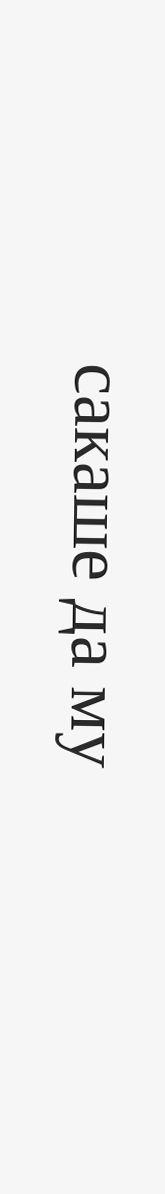сакаше да му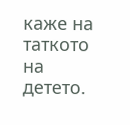каже на таткото на детето.